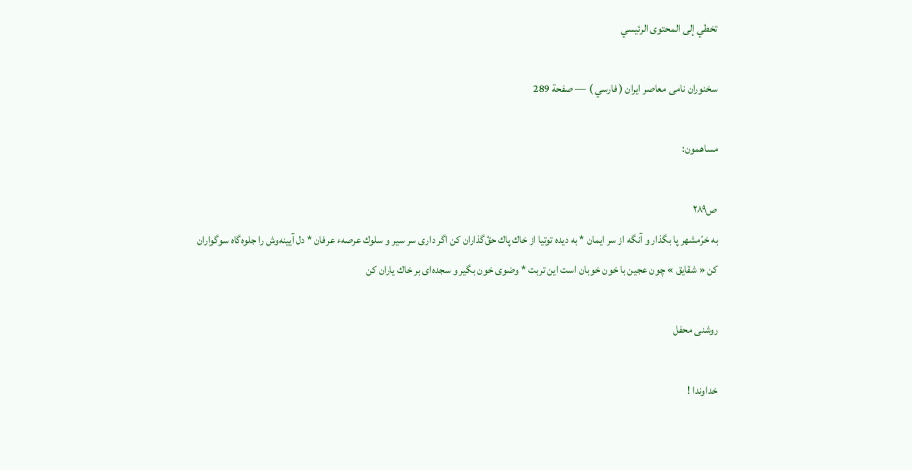تخطي إلى المحتوى الرئيسي

سخنوران نامى معاصر ايران ( فارسي ) — صفحة 289

مساهمون:

ص٢٨٩
به خرّمشهر پا بگذار و آنگه از سر ايمان * به ديده توتيا از خاك پاك حق‌ّگذاران كن اگر دارى سر سير و سلوك عرصهء عرفان * دل آيينه‌وش را جلوه‌گاه سوگواران كن « شقايق » چون عجين با خون خوبان است اين تربت * وضوى خون بگير و سجده‌اى بر خاك ياران كن

روشنى محفل

خداوندا !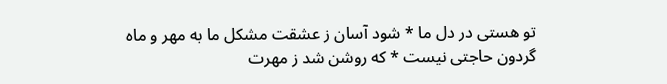تو هستى در دل ما * شود آسان ز عشقت مشكل ما به مهر و ماه گردون حاجتى نيست * كه روشن شد ز مهرت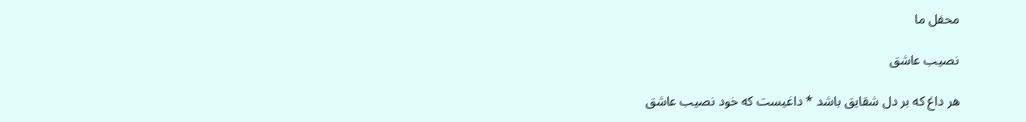محفل ما

نصيب عاشق

هر داغ كه بر دل شقايق باشد * داغيست كه خود نصيب عاشق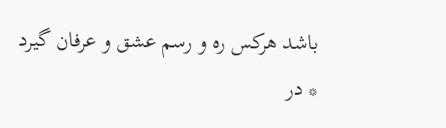باشد هركس ره و رسم عشق و عرفان گيرد * در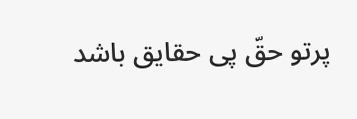پرتو حقّ پى حقايق باشد